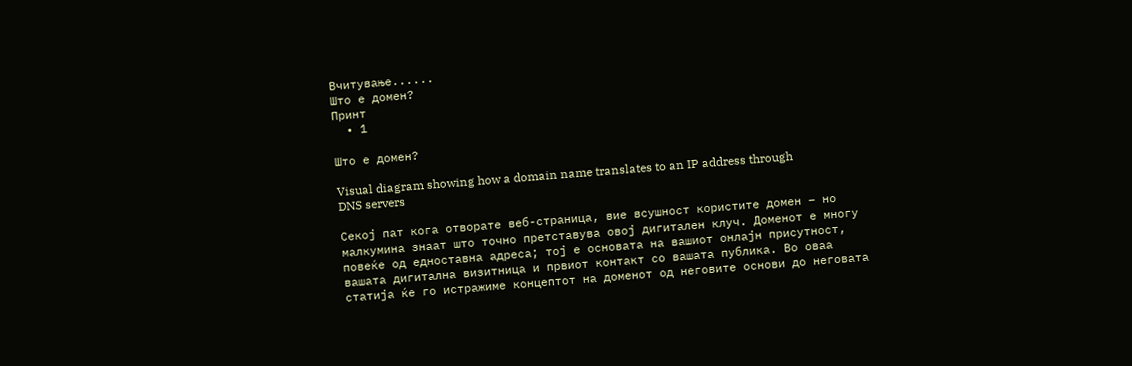Вчитување......
Што е домен?
Принт
  • 1

Што е домен?

Visual diagram showing how a domain name translates to an IP address through DNS servers

Секој пат кога отворате веб-страница, вие всушност користите домен – но малкумина знаат што точно претставува овој дигитален клуч. Доменот е многу повеќе од едноставна адреса; тој е основата на вашиот онлајн присутност, вашата дигитална визитница и првиот контакт со вашата публика. Во оваа статија ќе го истражиме концептот на доменот од неговите основи до неговата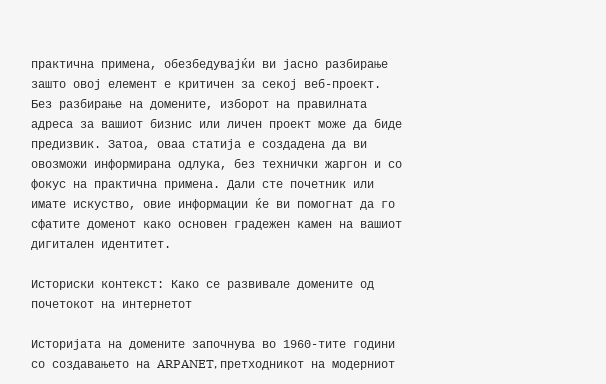практична примена, обезбедувајќи ви јасно разбирање зашто овој елемент е критичен за секој веб-проект. Без разбирање на домените, изборот на правилната адреса за вашиот бизнис или личен проект може да биде предизвик. Затоа, оваа статија е создадена да ви овозможи информирана одлука, без технички жаргон и со фокус на практична примена. Дали сте почетник или имате искуство, овие информации ќе ви помогнат да го сфатите доменот како основен градежен камен на вашиот дигитален идентитет.

Историски контекст: Како се развивале домените од почетокот на интернетот

Историјата на домените започнува во 1960-тите години со создавањето на ARPANET, претходникот на модерниот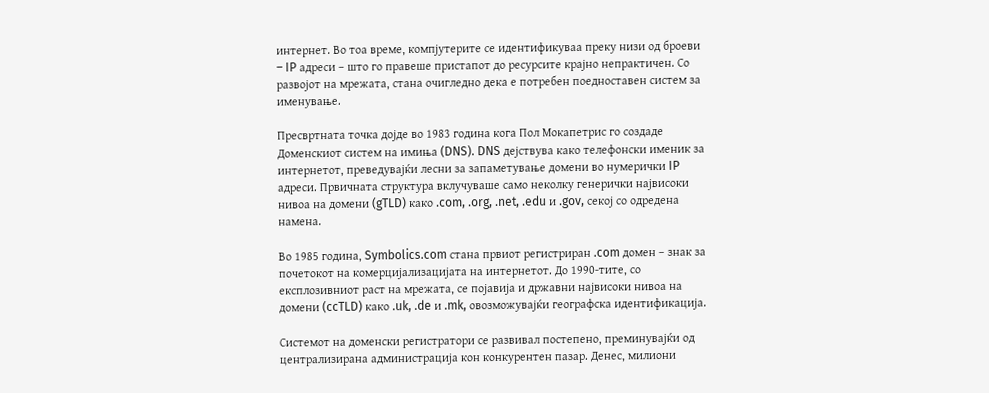интернет. Во тоа време, компјутерите се идентификуваа преку низи од броеви – IP адреси – што го правеше пристапот до ресурсите крајно непрактичен. Со развојот на мрежата, стана очигледно дека е потребен поедноставен систем за именување.

Пресвртната точка дојде во 1983 година кога Пол Мокапетрис го создаде Доменскиот систем на имиња (DNS). DNS дејствува како телефонски именик за интернетот, преведувајќи лесни за запаметување домени во нумерички IP адреси. Првичната структура вклучуваше само неколку генерички највисоки нивоа на домени (gTLD) како .com, .org, .net, .edu и .gov, секој со одредена намена.

Во 1985 година, Symbolics.com стана првиот регистриран .com домен – знак за почетокот на комерцијализацијата на интернетот. До 1990-тите, со експлозивниот раст на мрежата, се појавија и државни највисоки нивоа на домени (ccTLD) како .uk, .de и .mk, овозможувајќи географска идентификација.

Системот на доменски регистратори се развивал постепено, преминувајќи од централизирана администрација кон конкурентен пазар. Денес, милиони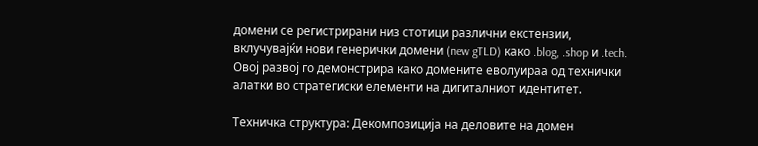домени се регистрирани низ стотици различни екстензии, вклучувајќи нови генерички домени (new gTLD) како .blog, .shop и .tech. Овој развој го демонстрира како домените еволуираа од технички алатки во стратегиски елементи на дигиталниот идентитет.

Техничка структура: Декомпозиција на деловите на домен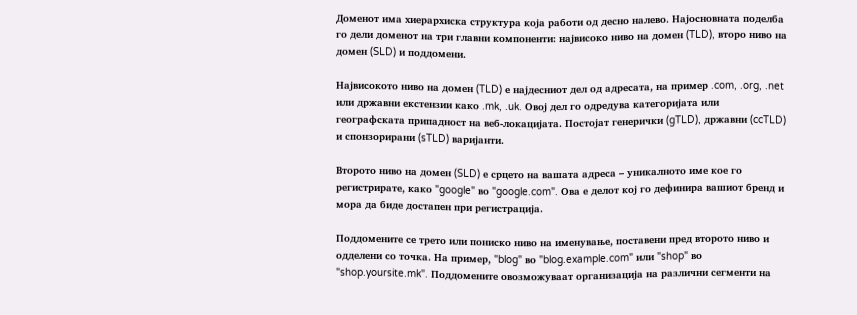Доменот има хиерархиска структура која работи од десно налево. Најосновната поделба го дели доменот на три главни компоненти: највисоко ниво на домен (TLD), второ ниво на домен (SLD) и поддомени.

Највисокото ниво на домен (TLD) е најдесниот дел од адресата, на пример .com, .org, .net или државни екстензии како .mk, .uk. Овој дел го одредува категоријата или географската припадност на веб-локацијата. Постојат генерички (gTLD), државни (ccTLD) и спонзорирани (sTLD) варијанти.

Второто ниво на домен (SLD) е срцето на вашата адреса – уникалното име кое го регистрирате, како "google" во "google.com". Ова е делот кој го дефинира вашиот бренд и мора да биде достапен при регистрација.

Поддомените се трето или пониско ниво на именување, поставени пред второто ниво и одделени со точка. На пример, "blog" во "blog.example.com" или "shop" во "shop.yoursite.mk". Поддомените овозможуваат организација на различни сегменти на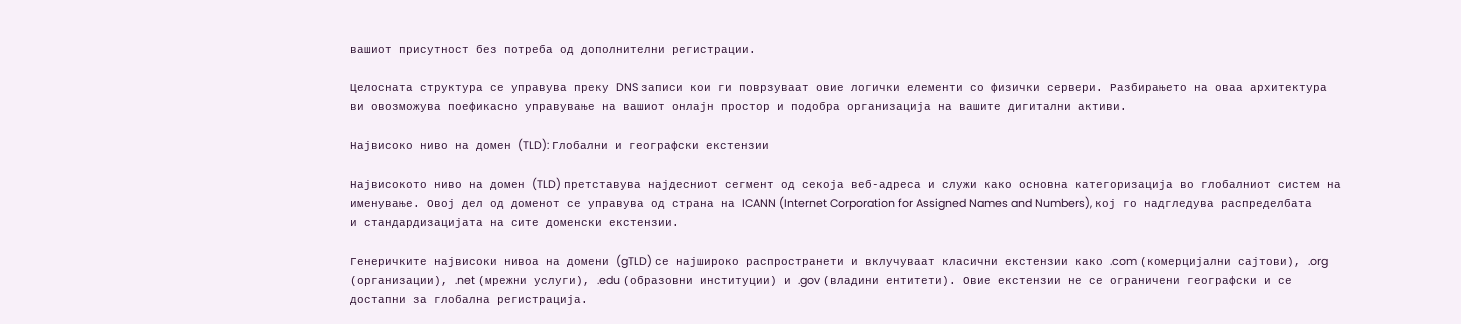вашиот присутност без потреба од дополнителни регистрации.

Целосната структура се управува преку DNS записи кои ги поврзуваат овие логички елементи со физички сервери. Разбирањето на оваа архитектура ви овозможува поефикасно управување на вашиот онлајн простор и подобра организација на вашите дигитални активи.

Највисоко ниво на домен (TLD): Глобални и географски екстензии

Највисокото ниво на домен (TLD) претставува најдесниот сегмент од секоја веб-адреса и служи како основна категоризација во глобалниот систем на именување. Овој дел од доменот се управува од страна на ICANN (Internet Corporation for Assigned Names and Numbers), кој го надгледува распределбата и стандардизацијата на сите доменски екстензии.

Генеричките највисоки нивоа на домени (gTLD) се најшироко распространети и вклучуваат класични екстензии како .com (комерцијални сајтови), .org (организации), .net (мрежни услуги), .edu (образовни институции) и .gov (владини ентитети). Овие екстензии не се ограничени географски и се достапни за глобална регистрација.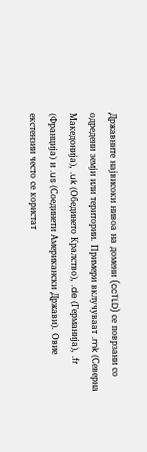Државните највисоки нивоа на домени (ccTLD) се поврзани со одредени земји или територии. Примери вклучуваат .mk (Северна Македонија), .uk (Обединето Кралство), .de (Германија), .fr (Франција) и .us (Соединети Американски Држави). Овие екстензии често се користат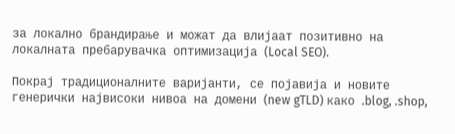за локално брандирање и можат да влијаат позитивно на локалната пребарувачка оптимизација (Local SEO).

Покрај традиционалните варијанти, се појавија и новите генерички највисоки нивоа на домени (new gTLD) како .blog, .shop,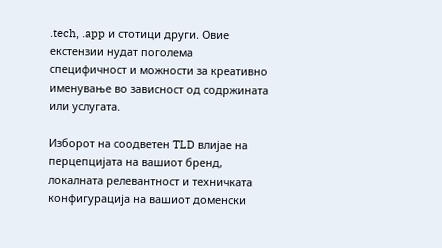.tech, .app и стотици други. Овие екстензии нудат поголема специфичност и можности за креативно именување во зависност од содржината или услугата.

Изборот на соодветен TLD влијае на перцепцијата на вашиот бренд, локалната релевантност и техничката конфигурација на вашиот доменски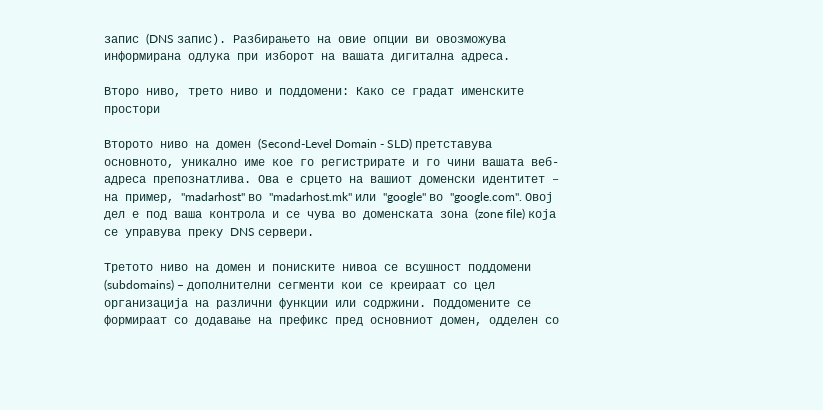запис (DNS запис). Разбирањето на овие опции ви овозможува информирана одлука при изборот на вашата дигитална адреса.

Второ ниво, трето ниво и поддомени: Како се градат именските простори

Второто ниво на домен (Second-Level Domain - SLD) претставува основното, уникално име кое го регистрирате и го чини вашата веб-адреса препознатлива. Ова е срцето на вашиот доменски идентитет – на пример, "madarhost" во "madarhost.mk" или "google" во "google.com". Овој дел е под ваша контрола и се чува во доменската зона (zone file) која се управува преку DNS сервери.

Третото ниво на домен и пониските нивоа се всушност поддомени (subdomains) – дополнителни сегменти кои се креираат со цел организација на различни функции или содржини. Поддомените се формираат со додавање на префикс пред основниот домен, одделен со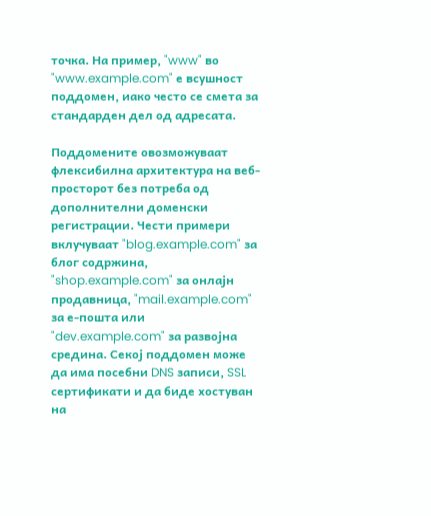точка. На пример, "www" во "www.example.com" е всушност поддомен, иако често се смета за стандарден дел од адресата.

Поддомените овозможуваат флексибилна архитектура на веб-просторот без потреба од дополнителни доменски регистрации. Чести примери вклучуваат "blog.example.com" за блог содржина, "shop.example.com" за онлајн продавница, "mail.example.com" за е-пошта или "dev.example.com" за развојна средина. Секој поддомен може да има посебни DNS записи, SSL сертификати и да биде хостуван на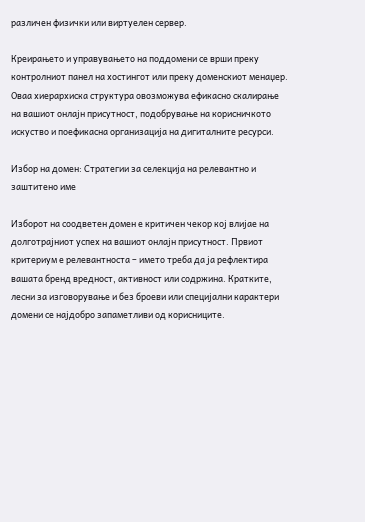различен физички или виртуелен сервер.

Креирањето и управувањето на поддомени се врши преку контролниот панел на хостингот или преку доменскиот менаџер. Оваа хиерархиска структура овозможува ефикасно скалирање на вашиот онлајн присутност, подобрување на корисничкото искуство и поефикасна организација на дигиталните ресурси.

Избор на домен: Стратегии за селекција на релевантно и заштитено име

Изборот на соодветен домен е критичен чекор кој влијае на долготрајниот успех на вашиот онлајн присутност. Првиот критериум е релевантноста – името треба да ја рефлектира вашата бренд вредност, активност или содржина. Кратките, лесни за изговорување и без броеви или специјални карактери домени се најдобро запаметливи од корисниците.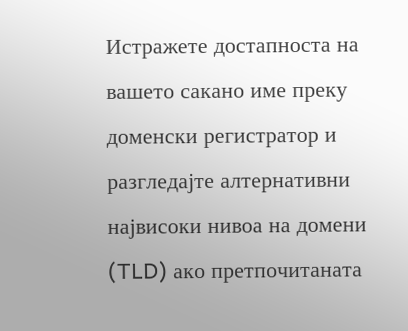Истражете достапноста на вашето сакано име преку доменски регистратор и разгледајте алтернативни највисоки нивоа на домени (TLD) ако претпочитаната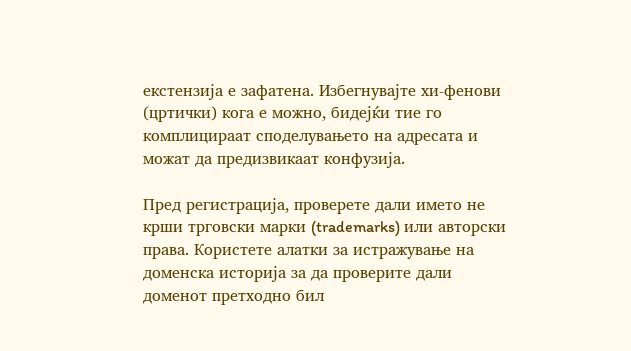екстензија е зафатена. Избегнувајте хи-фенови (цртички) кога е можно, бидејќи тие го комплицираат споделувањето на адресата и можат да предизвикаат конфузија.

Пред регистрација, проверете дали името не крши трговски марки (trademarks) или авторски права. Користете алатки за истражување на доменска историја за да проверите дали доменот претходно бил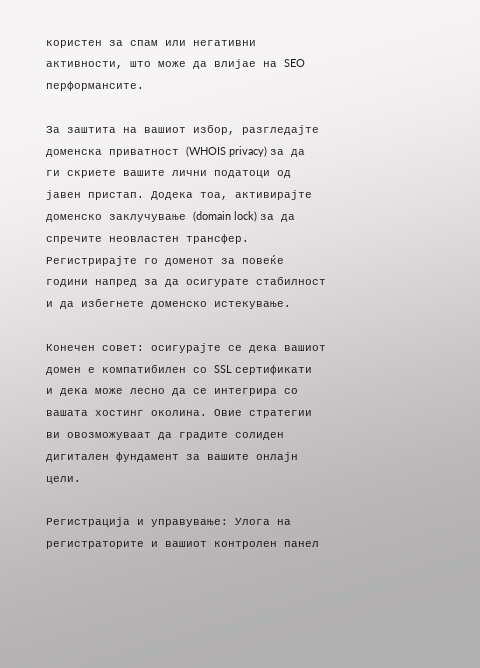користен за спам или негативни активности, што може да влијае на SEO перформансите.

За заштита на вашиот избор, разгледајте доменска приватност (WHOIS privacy) за да ги скриете вашите лични податоци од јавен пристап. Додека тоа, активирајте доменско заклучување (domain lock) за да спречите неовластен трансфер. Регистрирајте го доменот за повеќе години напред за да осигурате стабилност и да избегнете доменско истекување.

Конечен совет: осигурајте се дека вашиот домен е компатибилен со SSL сертификати и дека може лесно да се интегрира со вашата хостинг околина. Овие стратегии ви овозможуваат да градите солиден дигитален фундамент за вашите онлајн цели.

Регистрација и управување: Улога на регистраторите и вашиот контролен панел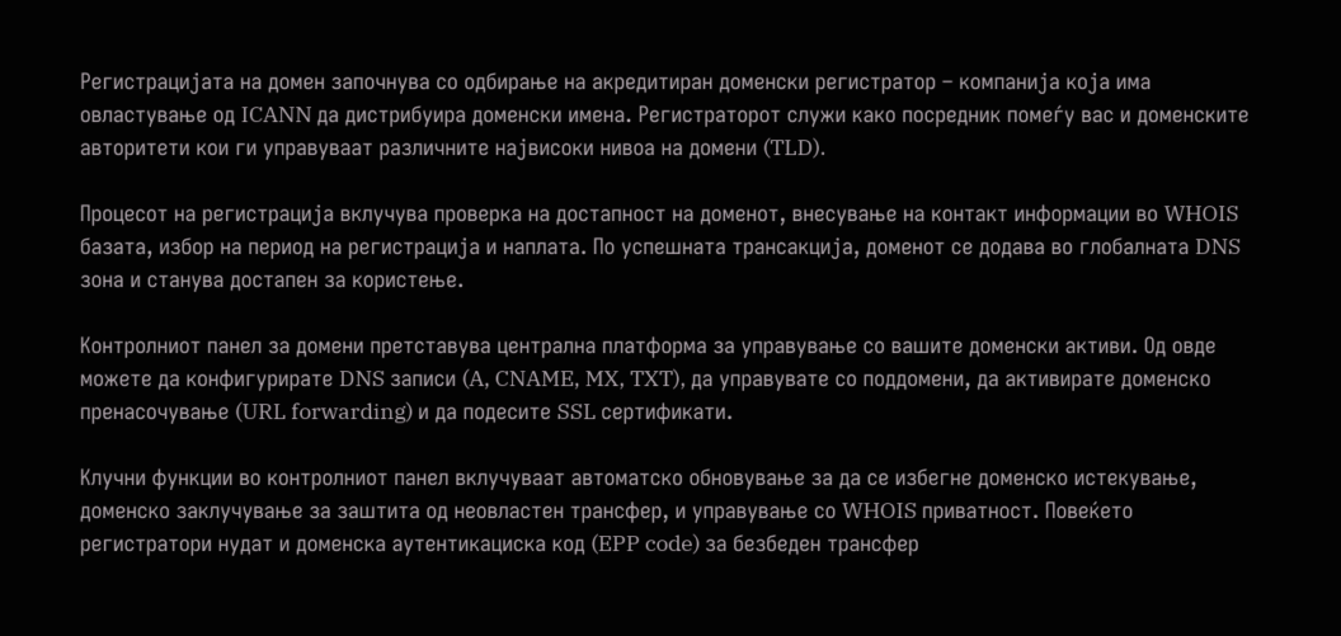Регистрацијата на домен започнува со одбирање на акредитиран доменски регистратор – компанија која има овластување од ICANN да дистрибуира доменски имена. Регистраторот служи како посредник помеѓу вас и доменските авторитети кои ги управуваат различните највисоки нивоа на домени (TLD).

Процесот на регистрација вклучува проверка на достапност на доменот, внесување на контакт информации во WHOIS базата, избор на период на регистрација и наплата. По успешната трансакција, доменот се додава во глобалната DNS зона и станува достапен за користење.

Контролниот панел за домени претставува централна платформа за управување со вашите доменски активи. Од овде можете да конфигурирате DNS записи (A, CNAME, MX, TXT), да управувате со поддомени, да активирате доменско пренасочување (URL forwarding) и да подесите SSL сертификати.

Клучни функции во контролниот панел вклучуваат автоматско обновување за да се избегне доменско истекување, доменско заклучување за заштита од неовластен трансфер, и управување со WHOIS приватност. Повеќето регистратори нудат и доменска аутентикациска код (EPP code) за безбеден трансфер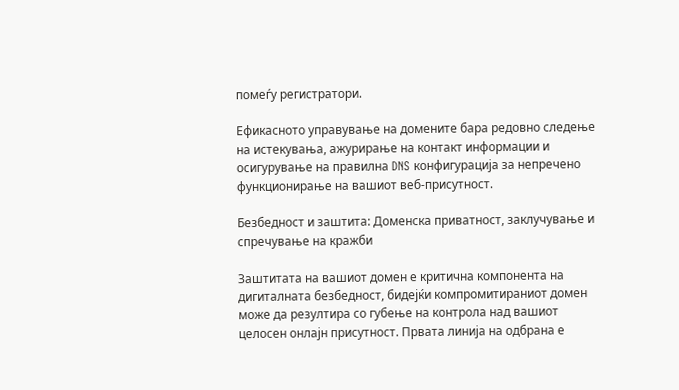помеѓу регистратори.

Ефикасното управување на домените бара редовно следење на истекувања, ажурирање на контакт информации и осигурување на правилна DNS конфигурација за непречено функционирање на вашиот веб-присутност.

Безбедност и заштита: Доменска приватност, заклучување и спречување на кражби

Заштитата на вашиот домен е критична компонента на дигиталната безбедност, бидејќи компромитираниот домен може да резултира со губење на контрола над вашиот целосен онлајн присутност. Првата линија на одбрана е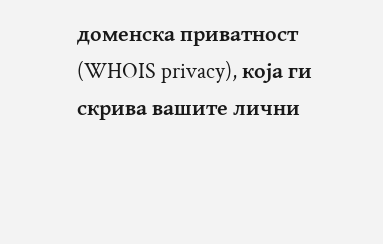доменска приватност (WHOIS privacy), која ги скрива вашите лични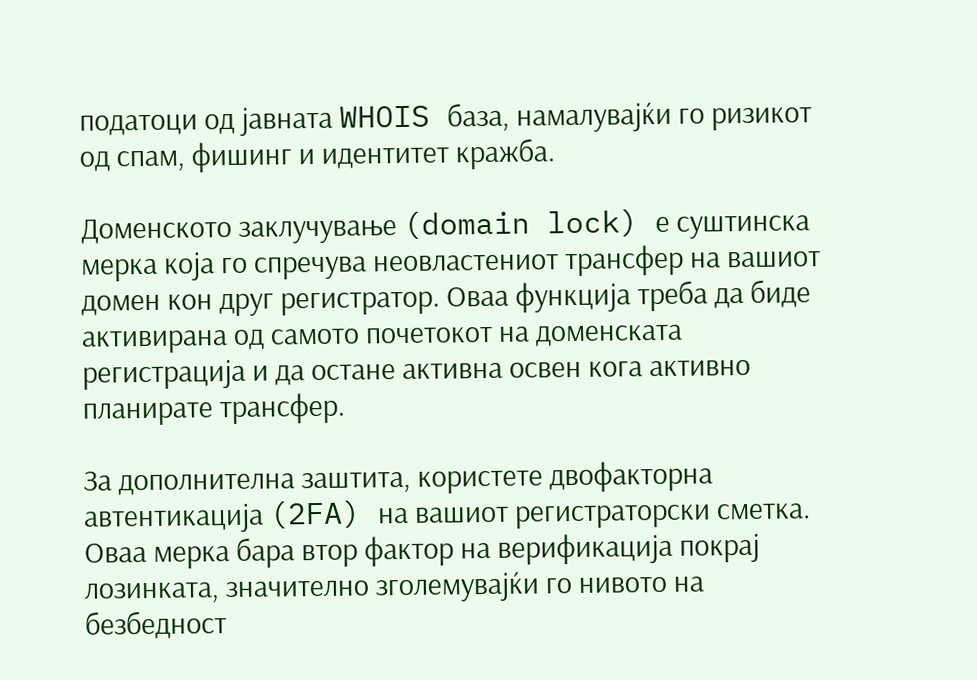податоци од јавната WHOIS база, намалувајќи го ризикот од спам, фишинг и идентитет кражба.

Доменското заклучување (domain lock) е суштинска мерка која го спречува неовластениот трансфер на вашиот домен кон друг регистратор. Оваа функција треба да биде активирана од самото почетокот на доменската регистрација и да остане активна освен кога активно планирате трансфер.

За дополнителна заштита, користете двофакторна автентикација (2FA) на вашиот регистраторски сметка. Оваа мерка бара втор фактор на верификација покрај лозинката, значително зголемувајќи го нивото на безбедност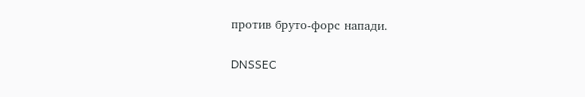против бруто-форс напади.

DNSSEC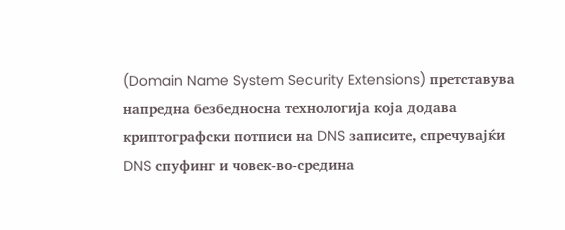(Domain Name System Security Extensions) претставува напредна безбедносна технологија која додава криптографски потписи на DNS записите, спречувајќи DNS спуфинг и човек-во-средина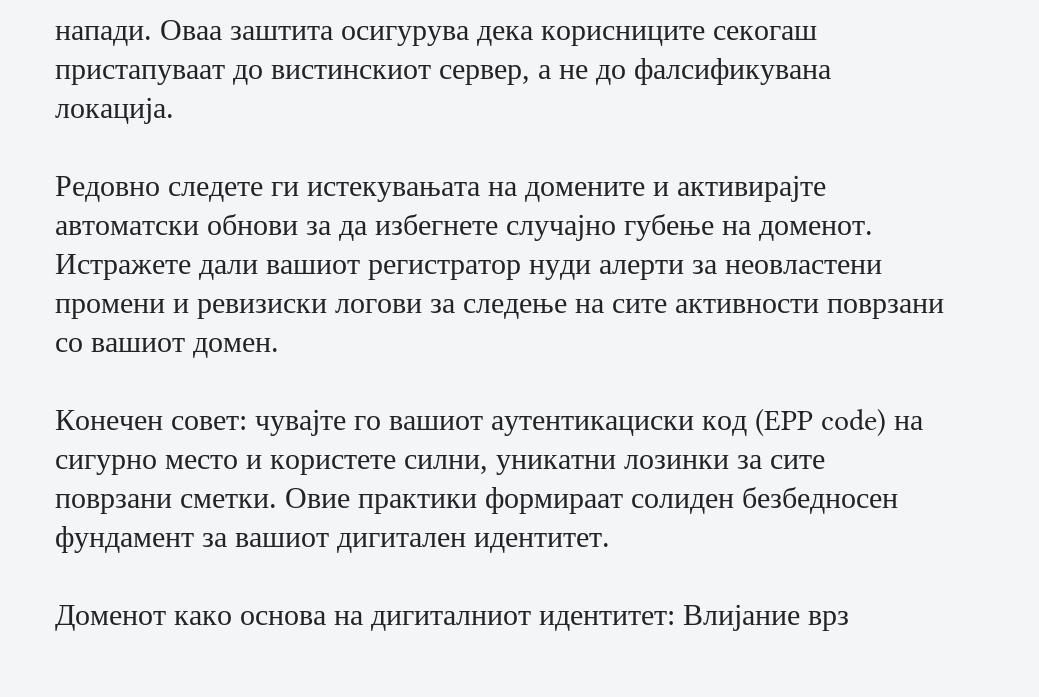напади. Оваа заштита осигурува дека корисниците секогаш пристапуваат до вистинскиот сервер, а не до фалсификувана локација.

Редовно следете ги истекувањата на домените и активирајте автоматски обнови за да избегнете случајно губење на доменот. Истражете дали вашиот регистратор нуди алерти за неовластени промени и ревизиски логови за следење на сите активности поврзани со вашиот домен.

Конечен совет: чувајте го вашиот аутентикациски код (EPP code) на сигурно место и користете силни, уникатни лозинки за сите поврзани сметки. Овие практики формираат солиден безбедносен фундамент за вашиот дигитален идентитет.

Доменот како основа на дигиталниот идентитет: Влијание врз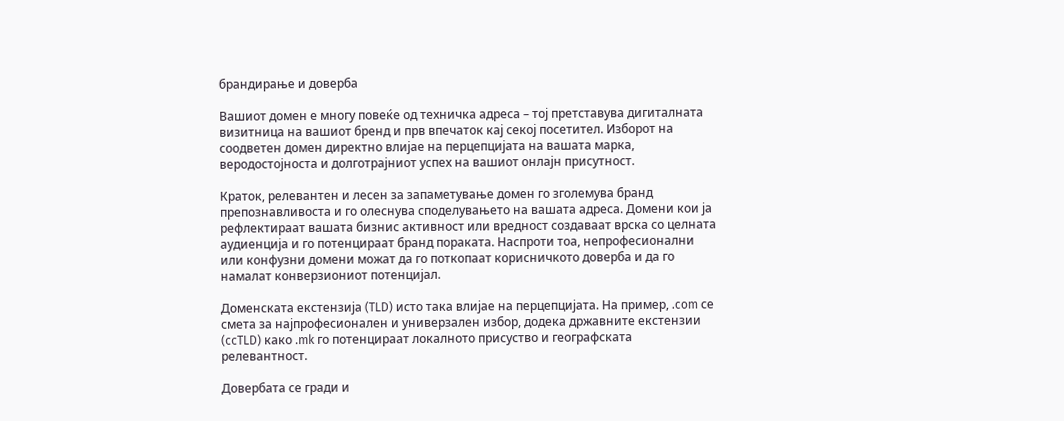брандирање и доверба

Вашиот домен е многу повеќе од техничка адреса – тој претставува дигиталната визитница на вашиот бренд и прв впечаток кај секој посетител. Изборот на соодветен домен директно влијае на перцепцијата на вашата марка, веродостојноста и долготрајниот успех на вашиот онлајн присутност.

Краток, релевантен и лесен за запаметување домен го зголемува бранд препознавливоста и го олеснува споделувањето на вашата адреса. Домени кои ја рефлектираат вашата бизнис активност или вредност создаваат врска со целната аудиенција и го потенцираат бранд пораката. Наспроти тоа, непрофесионални или конфузни домени можат да го поткопаат корисничкото доверба и да го намалат конверзиониот потенцијал.

Доменската екстензија (TLD) исто така влијае на перцепцијата. На пример, .com се смета за најпрофесионален и универзален избор, додека државните екстензии (ccTLD) како .mk го потенцираат локалното присуство и географската релевантност.

Довербата се гради и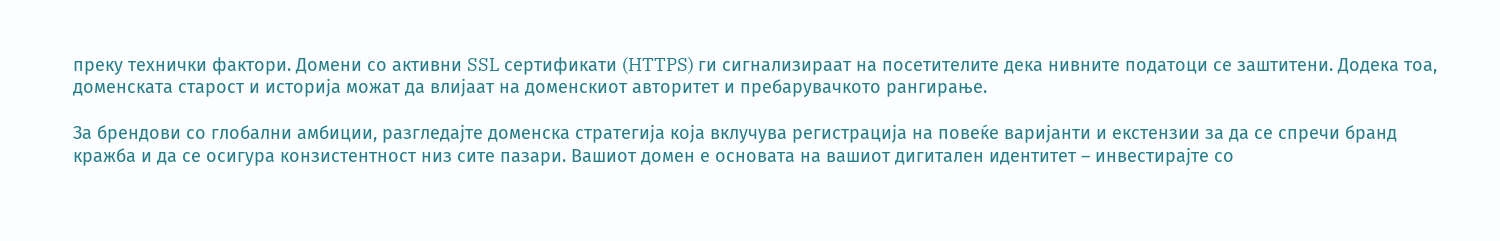преку технички фактори. Домени со активни SSL сертификати (HTTPS) ги сигнализираат на посетителите дека нивните податоци се заштитени. Додека тоа, доменската старост и историја можат да влијаат на доменскиот авторитет и пребарувачкото рангирање.

За брендови со глобални амбиции, разгледајте доменска стратегија која вклучува регистрација на повеќе варијанти и екстензии за да се спречи бранд кражба и да се осигура конзистентност низ сите пазари. Вашиот домен е основата на вашиот дигитален идентитет – инвестирајте со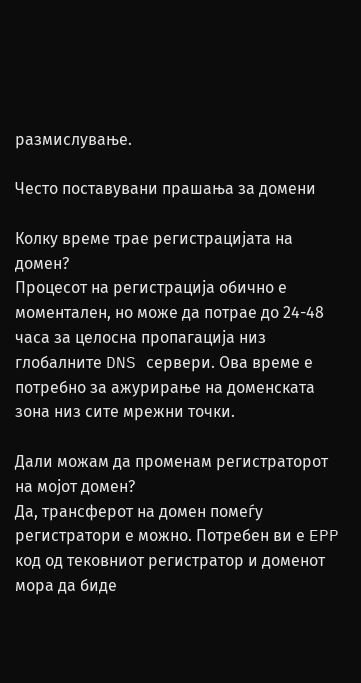размислување.

Често поставувани прашања за домени

Колку време трае регистрацијата на домен?
Процесот на регистрација обично е моментален, но може да потрае до 24-48 часа за целосна пропагација низ глобалните DNS сервери. Ова време е потребно за ажурирање на доменската зона низ сите мрежни точки.

Дали можам да променам регистраторот на мојот домен?
Да, трансферот на домен помеѓу регистратори е можно. Потребен ви е EPP код од тековниот регистратор и доменот мора да биде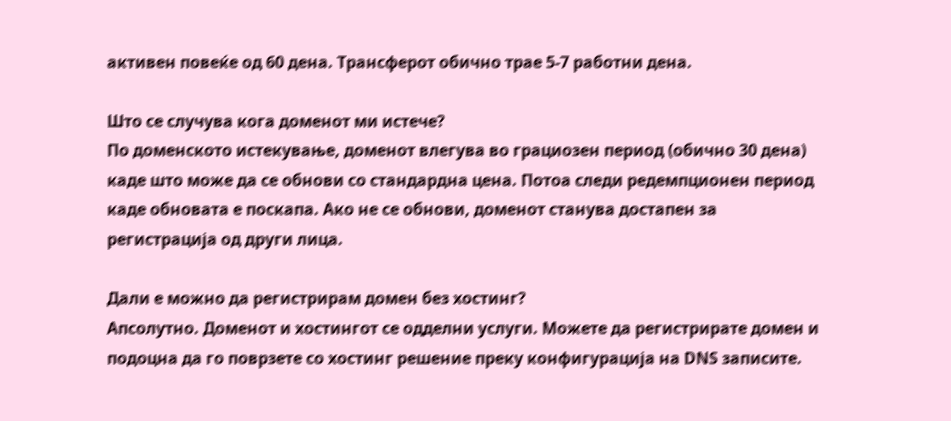активен повеќе од 60 дена. Трансферот обично трае 5-7 работни дена.

Што се случува кога доменот ми истече?
По доменското истекување, доменот влегува во грациозен период (обично 30 дена) каде што може да се обнови со стандардна цена. Потоа следи редемпционен период каде обновата е поскапа. Ако не се обнови, доменот станува достапен за регистрација од други лица.

Дали е можно да регистрирам домен без хостинг?
Апсолутно. Доменот и хостингот се одделни услуги. Можете да регистрирате домен и подоцна да го поврзете со хостинг решение преку конфигурација на DNS записите.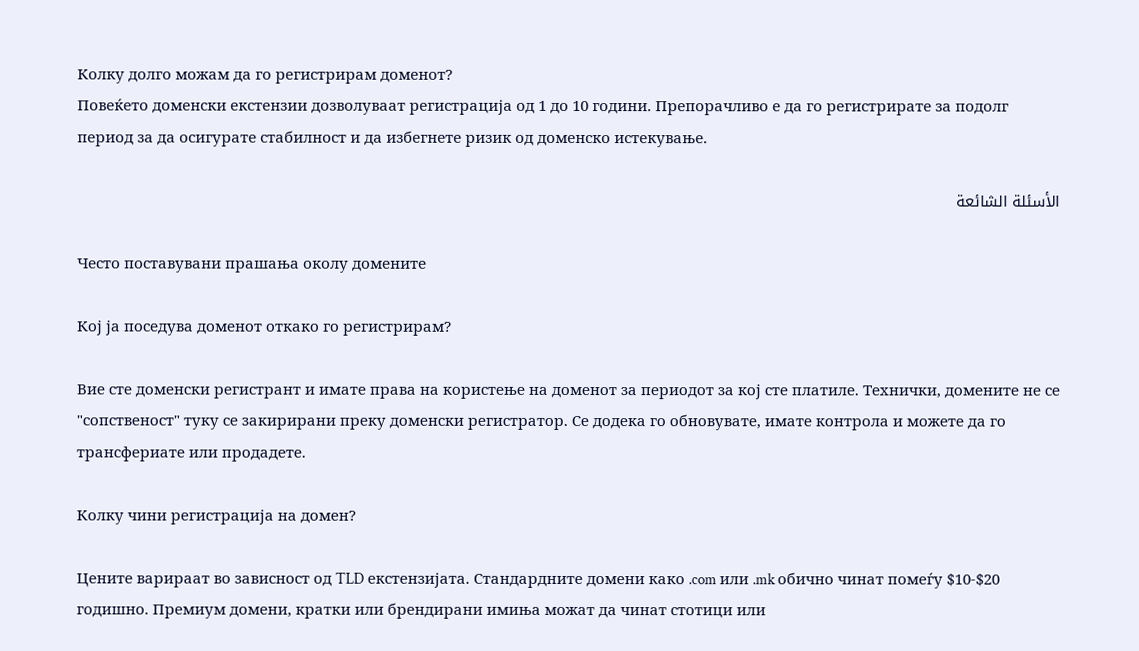Колку долго можам да го регистрирам доменот?
Повеќето доменски екстензии дозволуваат регистрација од 1 до 10 години. Препорачливо е да го регистрирате за подолг период за да осигурате стабилност и да избегнете ризик од доменско истекување.

الأسئلة الشائعة

Често поставувани прашања околу домените

Кој ја поседува доменот откако го регистрирам?

Вие сте доменски регистрант и имате права на користење на доменот за периодот за кој сте платиле. Технички, домените не се "сопственост" туку се закирирани преку доменски регистратор. Се додека го обновувате, имате контрола и можете да го трансфериате или продадете.

Колку чини регистрација на домен?

Цените варираат во зависност од TLD екстензијата. Стандардните домени како .com или .mk обично чинат помеѓу $10-$20 годишно. Премиум домени, кратки или брендирани имиња можат да чинат стотици или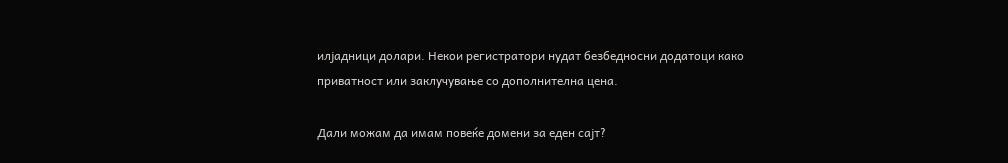илјадници долари. Некои регистратори нудат безбедносни додатоци како приватност или заклучување со дополнителна цена.

Дали можам да имам повеќе домени за еден сајт?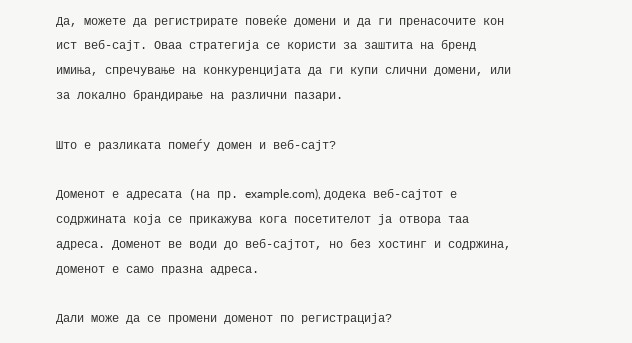Да, можете да регистрирате повеќе домени и да ги пренасочите кон ист веб-сајт. Оваа стратегија се користи за заштита на бренд имиња, спречување на конкуренцијата да ги купи слични домени, или за локално брандирање на различни пазари.

Што е разликата помеѓу домен и веб-сајт?

Доменот е адресата (на пр. example.com), додека веб-сајтот е содржината која се прикажува кога посетителот ја отвора таа адреса. Доменот ве води до веб-сајтот, но без хостинг и содржина, доменот е само празна адреса.

Дали може да се промени доменот по регистрација?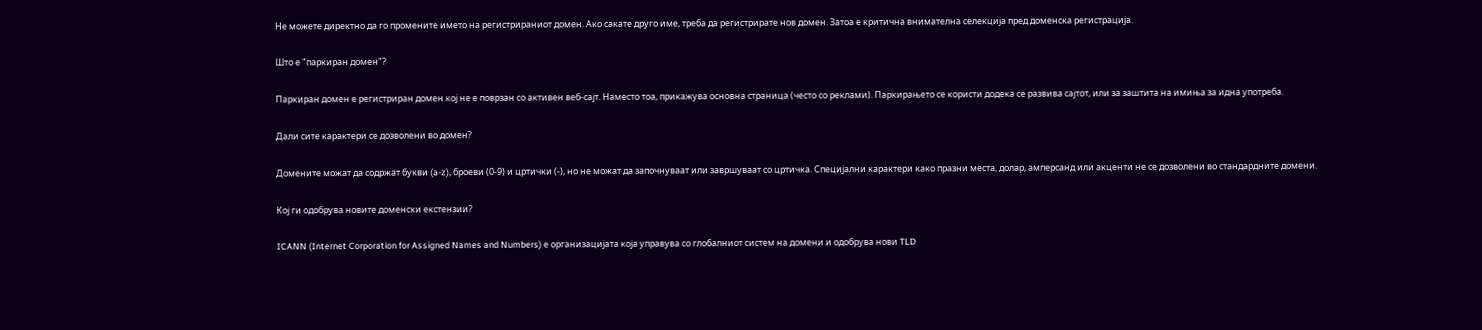Не можете директно да го промените името на регистрираниот домен. Ако сакате друго име, треба да регистрирате нов домен. Затоа е критична внимателна селекција пред доменска регистрација.

Што е "паркиран домен"?

Паркиран домен е регистриран домен кој не е поврзан со активен веб-сајт. Наместо тоа, прикажува основна страница (често со реклами). Паркирањето се користи додека се развива сајтот, или за заштита на имиња за идна употреба.

Дали сите карактери се дозволени во домен?

Домените можат да содржат букви (a-z), броеви (0-9) и цртички (-), но не можат да започнуваат или завршуваат со цртичка. Специјални карактери како празни места, долар, амперсанд или акценти не се дозволени во стандардните домени.

Кој ги одобрува новите доменски екстензии?

ICANN (Internet Corporation for Assigned Names and Numbers) е организацијата која управува со глобалниот систем на домени и одобрува нови TLD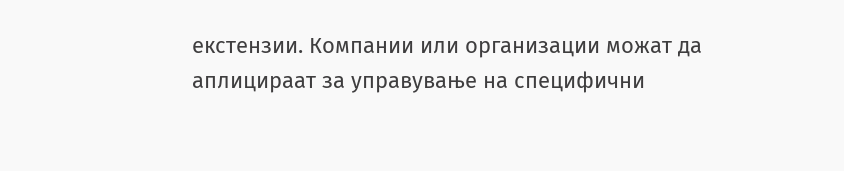екстензии. Компании или организации можат да аплицираат за управување на специфични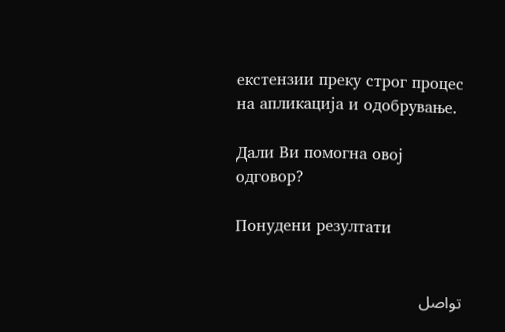екстензии преку строг процес на апликација и одобрување.

Дали Ви помогна овој одговор?

Понудени резултати


تواصل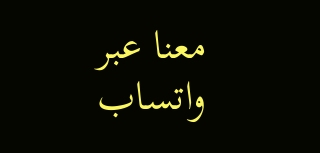معنا عبر واتساب